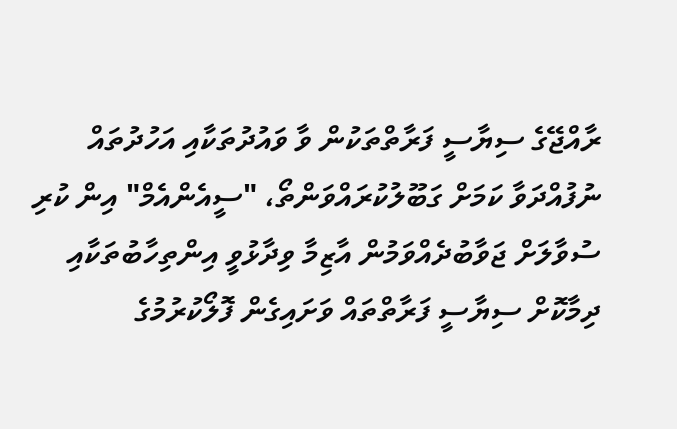ރާއްޖޭގެ ސިޔާސީ ފަރާތްތަކުން ވާ ވައުދުތަކާއި އަހުދުތައް ނުފުއްދަވާ ކަމަށް ގަބޫލުކުރައްވަންތޯ، "ސީއެންއެމް" އިން ކުރި ސުވާލަށް ޖަވާބުދެއްވަމުން އާޒިމާ ވިދާޅުވީ އިންތިހާބުތަކާއި ދިމާކޮށް ސިޔާސީ ފަރާތްތައް ވަށައިގެން ފޮލޯކުރުމުގެ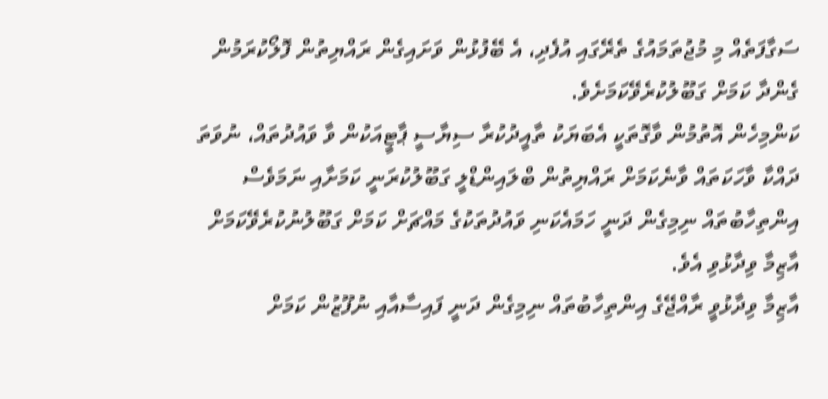ސަގާފަތެއް މި މުޖުތަމައުގެ ތެރޭގައި އުފެދި، އެ ބޭފުޅުން ވަށައިގެން ރައްޔިތުން ފޮލޯކުރަމުން ގެންދާ ކަމަށް ގަބޫލުކުރެވޭކަމަށެވެ.
ކަންމިހެން އޮތުމުން ވާގޮތަކީ އެބަޔަކު ތާއީދުކުރާ ސިޔާސީ ޕާޓީއަކުން ވާ ވައުދުތައް، ނުވަތަ ދައްކާ ވާހަކަތައް ވާނެކަމަށް ރައްޔިތުން ބްލައިންޑްލީ ގަބޫލުކުރަނީ ކަމަށާއި ނަމަވެސް އިންތިހާބުތައް ނިމިގެން ދަނީ ހަމައެކަނި ވައުދުތަކުގެ މައްޗަށް ކަމަށް ގަބޫލުނުކުރެވޭކަމަށް އާޒިމާ ވިދާޅުވި އެވެ.
އާޒިމާ ވިދާޅުވީ ރާއްޖޭގެ އިންތިހާބުތައް ނިމިގެން ދަނީ ފައިސާއާއި ނުފޫޒުން ކަމަށް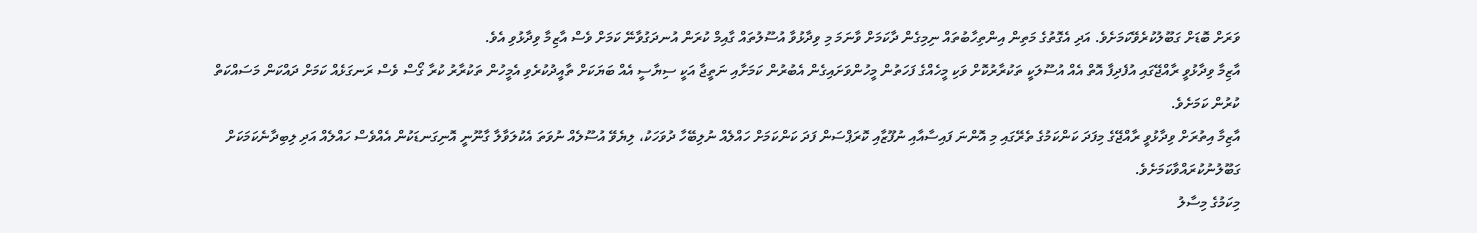ވަރަށް ބޮޑަށް ގަބޫލުކުރެވޭކަމަށެވެ. އަދި އެގޮތުގެ މަތިން އިންތިހާބުތައް ނިމިގެން ދާކަމަށް ވާނަމަ މި ވިދާޅުވާ އުސޫލުތައް ގާއިމް ކުރަން އުނދަގުވާނޭ ކަމަށް ވެސް އާޒިމާ ވިދާޅުވި އެވެ.
އާޒިމާ ވިދާޅުވީ ރާއްޖޭގައި އުފެދިފާ އޮތް އެއް އުސޫލަކީ ތަކުރާރުކޮށް ވަކި މީހެއްގެ ފަހަތުން މީހުންވަށައިގެން އެބުރުން ކަމަށާއި ނަތީޖާ އަކީ ސިޔާސީ އެއް ބަޔަކަށް ތާއީދުކުރެވި އެމީހުން ތަކުރާރު ކުރާ ގޯސް ވެސް ރަނގަޅެއް ކަމަށް ދައްކަން މަސައްކަތް ކުރުން ކަމަށެވެ.
އާޒިމާ އިތުރަށް ވިދާޅުވީ ރާއްޖޭގެ މިފަދަ ކަންކަމުގެ ތެރޭގައި މި އޮންނަ ފައިސާއާއި ނުފޫޒާއި ކޮރަޕްސަން ފަދަ ކަންކަމަށް ހައްލެއް ނުލިބޭހާ ދުވަހަކު، ލިޔެވޭ އުސޫލެއް ނުވަތަ އެކުލަވާލާ ގާނޫނީ އޮނިގަނޑަކުން އެއްވެސް ހައްލެއް އަދި ލިބިދާނެކަމަކަށް ގަބޫލުނުކުރައްވާކަމަށެވެ.
މިކަމުގެ މިސާލު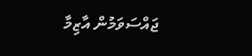ޖައްސަވަމުން އާޒިމާ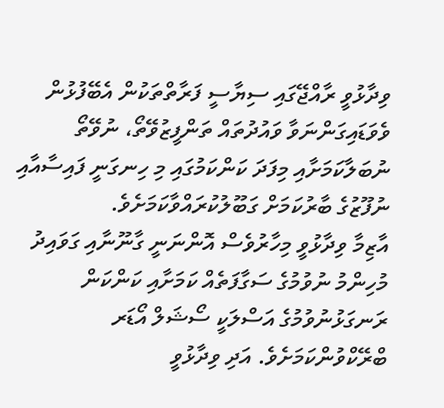ވިދާޅުވީ ރާއްޖޭގައި ސިޔާސީ ފަރާތްތަކުން އެބޭފުޅުން ވެވަޑައިގަންނަވާ ވައުދުތައް ތަންފީޒުވޭތޯ، ނުވޭތޯ ނުބަލާކަމަށާއި މިފަދަ ކަންކަމުގައި މި ހިނގަނީ ފައިސާއާއި ނުފޫޒުގެ ބާރުކަމަށް ގަބޫލުކުރައްވާކަމަށެވެ.
އާޒިމާ ވިދާޅުވީ މިހާރުވެސް އޮންނަނީ ގާނޫނާއި ގަވައިދު މުހިންމު ނުވުމުގެ ސަގާފަތެއް ކަމަށާއި ކަންކަން ރަނގަޅުނުވުމުގެ އަސްލަކީ ސޯޝަލް އޯޑަރ ބްރޭކްވުންކަމަށެވެ. އަދި ވިދާޅުވީ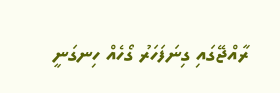ރާއްޖޭގައި ގިނަފަހަރު ގޯހެއް ހިނގަނީ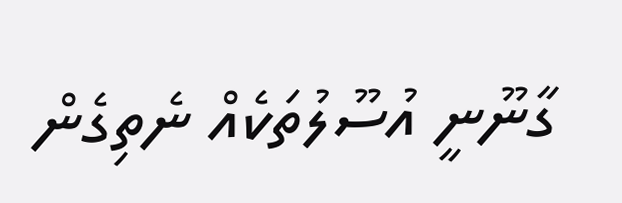ގާނޫނީ އުސޫލުތަކެއް ނެތިގެން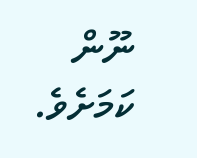ނޫން ކަމަށެވެ.